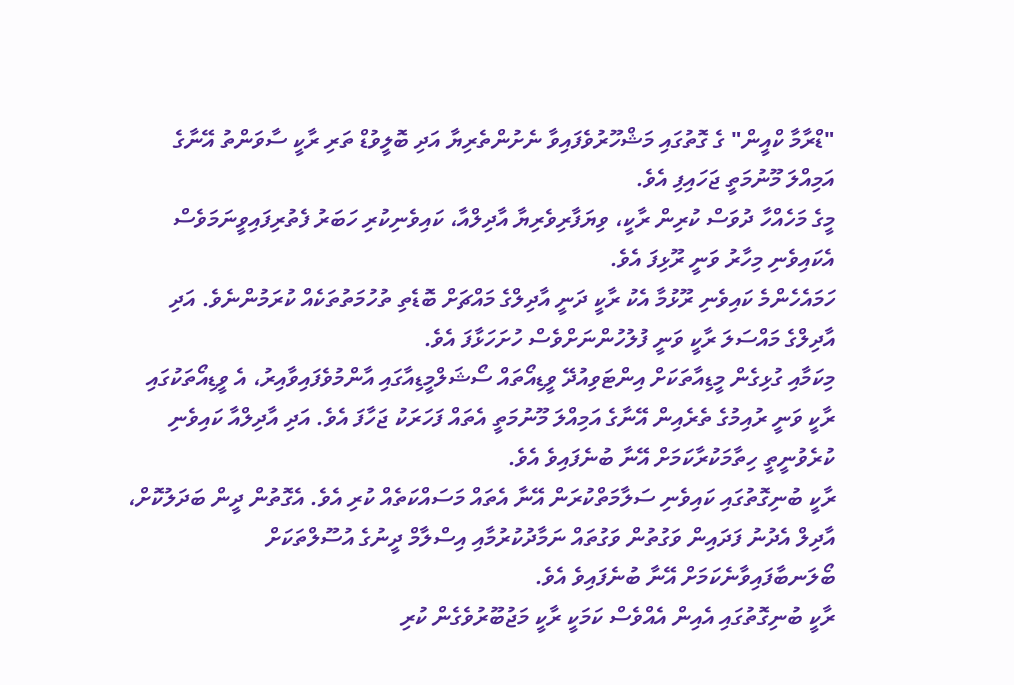"ޑްރާމާ ކްއީން" ގެ ގޮތުގައި މަޝްހޫރުވެފައިވާ ނެށުންތެރިޔާ އަދި ބޮލީވުޑް ތަރި ރާކީ ސާވަންތު އޭނާގެ އަމިއްލަ މޫނުމަތީ ޖަހައިފި އެވެ.
މީގެ މަހެއްހާ ދުވަސް ކުރިން ރާކީ، ވިޔަފާރިވެރިޔާ އާދިލްއާ، ކައިވެނިކުރި ހަބަރު ފެތުރިފައިވީނަމަވެސް އެކައިވެނި މިހާރު ވަނީ ރޫޅިފަ އެވެ.
ހަމައެހެންމެ ކައިވެނި ރޫޅުމާ އެކު ރާކީ ދަނީ އާދިލްގެ މައްޗަށް ބޮޑެތި ތުހުމަތުތަކެއް ކުރަމުންނެވެ. އަދި އާދިލްގެ މައްސަލަ ރާކީ ވަނީ ފުލުހުންނަށްވެސް ހުށަހަޅާފަ އެވެ.
މިކަމާއި ގުޅިގެން މީޑިއާތަކަށް އިންޓަވިއުދޭ ވީޑިއޯތައް ސޯޝަލްމީޑިއާގައި އާންމުވެފައިވާއިރު، އެ ވީޑިއޯތަކުގައި ރާކީ ވަނީ ރުއިމުގެ ތެރެއިން އޭނާގެ އަމިއްލަ މޫނުމަތީ އެތައް ފަހަރަކު ޖަހާފަ އެވެ. އަދި އާދިލްއާ ކައިވެނި ކުރެވުނީތީ ހިތާމަކުރާކަމަށް އޭނާ ބުނެފައިވެ އެވެ.
ރާކީ ބުނިގޮތުގައި ކައިވެނި ސަލާމަތްކުރަން އޭނާ އެތައް މަސައްކަތެއް ކުރި އެވެ. އެގޮތުން ދީން ބަދަލުކޮށް، އާދިލް އެދުނު ފަދައިން ވަގުތުން ވަގުތައް ނަމާދުކުރުމާއި އިސްލާމް ދީނުގެ އުސޫލްތަކަށް ބޯލަނބާފައިވާނެކަމަށް އޭނާ ބުނެފައިވެ އެވެ.
ރާކީ ބުނިގޮތުގައި އެއިން އެއްވެސް ކަމަކީ ރާކީ މަޖުބޫރުވެގެން ކުރި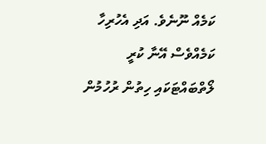ކަމެއް ނޫނެވެ. އަދި އެހުރިހާ ކަމެއްވެސް އޭނާ ކުރީ ލޯތްބައްޓަކައި ހިތުން ރުހުމުން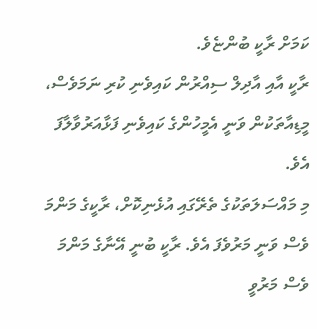ކަމަށް ރާކީ ބުންޏެވެ.
ރާކީ އާއި އާދިލް ސިއްރުން ކައިވެނި ކުރި ނަމަވެސް، މީޑިއާތަކުން ވަނީ އެމީހުންގެ ކައިވެނި ފަޅާއަރުވާލާފަ އެވެ.
މި މައްސަލަތަކުގެ ތެރޭގައި އުޅެނިކޮށް، ރާކީގެ މަންމަ ވެސް ވަނީ މަރުވެފަ އެވެ. ރާކީ ބުނީ އޭނާގެ މަންމަ ވެސް މަރުވީ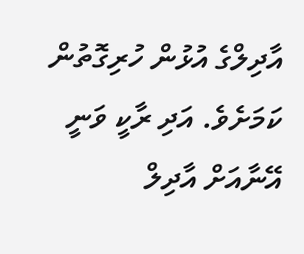އާދިލްގެ އުޅުން ހުރިގޮތުން ކަމަށެވެ. އަދި ރާކީ ވަނީ އޭނާއަށް އާދިލް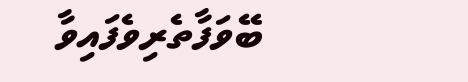ބޭވަފާތެރިވެފައިވާ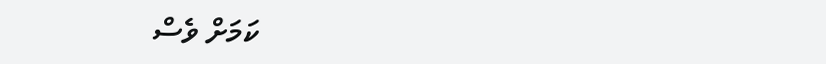ކަމަށް ވެސް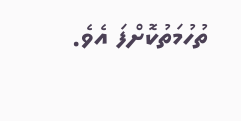ތުހުމަތުކޮށްފަ އެވެ.